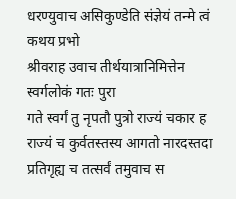धरण्युवाच असिकुण्डेति संज्ञेयं तन्मे त्वं कथय प्रभो
श्रीवराह उवाच तीर्थयात्रानिमित्तेन स्वर्गलोकं गतः पुरा
गते स्वर्गं तु नृपतौ पुत्रो राज्यं चकार ह
राज्यं च कुर्वतस्तस्य आगतो नारदस्तदा
प्रतिगृह्य च तत्सर्वं तमुवाच स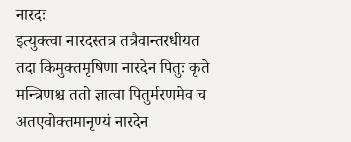नारदः
इत्युक्त्वा नारदस्तत्र तत्रैवान्तरधीयत
तदा किमुक्तमृषिणा नारदेन पितुः कृते
मन्त्रिणश्च ततो ज्ञात्वा पितुर्मरणमेव च
अतएवोक्तमानृण्यं नारदेन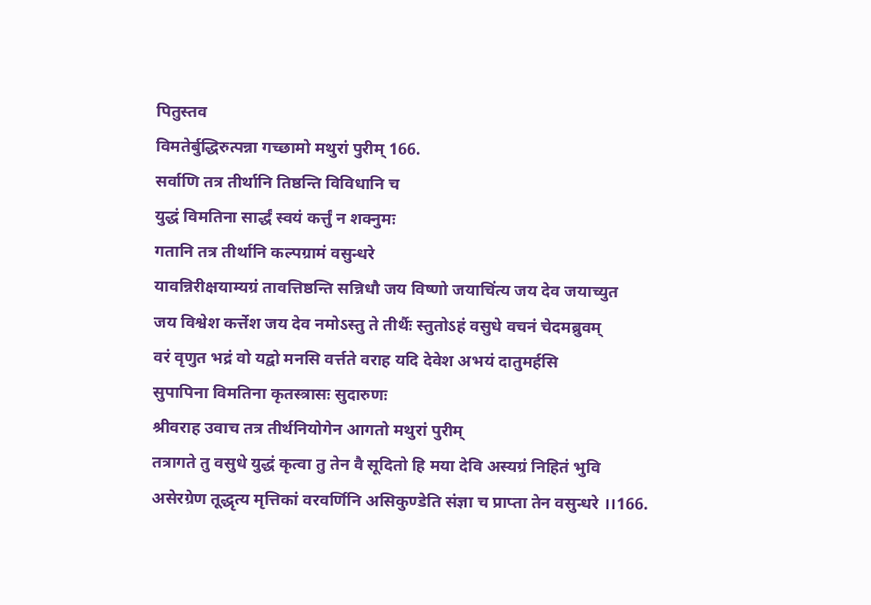पितुस्तव
विमतेर्बुद्धिरुत्पन्ना गच्छामो मथुरां पुरीम् 166.
सर्वाणि तत्र तीर्थानि तिष्ठन्ति विविधानि च
युद्धं विमतिना सार्द्धं स्वयं कर्त्तुं न शक्नुमः
गतानि तत्र तीर्थानि कल्पग्रामं वसुन्धरे
यावन्निरीक्षयाम्यग्रं तावत्तिष्ठन्ति सन्निधौ जय विष्णो जयाचिंत्य जय देव जयाच्युत
जय विश्वेश कर्त्तेश जय देव नमोऽस्तु ते तीर्थैः स्तुतोऽहं वसुधे वचनं चेदमब्रुवम्
वरं वृणुत भद्रं वो यद्वो मनसि वर्त्तते वराह यदि देवेश अभयं दातुमर्हसि
सुपापिना विमतिना कृतस्त्रासः सुदारुणः
श्रीवराह उवाच तत्र तीर्थनियोगेन आगतो मथुरां पुरीम्
तत्रागते तु वसुधे युद्धं कृत्वा तु तेन वै सूदितो हि मया देवि अस्यग्रं निहितं भुवि
असेरग्रेण तूद्धृत्य मृत्तिकां वरवर्णिनि असिकुण्डेति संज्ञा च प्राप्ता तेन वसुन्धरे ।।166.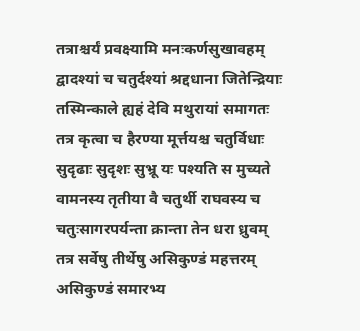तत्राश्चर्यं प्रवक्ष्यामि मनःकर्णसुखावहम्
द्वादश्यां च चतुर्दश्यां श्रद्दधाना जितेन्द्रियाः
तस्मिन्काले ह्यहं देवि मथुरायां समागतः
तत्र कृत्वा च हैरण्या मूर्त्तयश्च चतुर्विधाः
सुदृढाः सुदृशः सुभ्रू यः पश्यति स मुच्यते
वामनस्य तृतीया वै चतुर्थी राघवस्य च
चतुःसागरपर्यन्ता क्रान्ता तेन धरा ध्रुवम्
तत्र सर्वेषु तीर्थेषु असिकुण्डं महत्तरम्
असिकुण्डं समारभ्य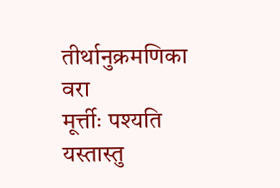तीर्थानुक्रमणिका वरा
मूर्त्तीः पश्यति यस्तास्तु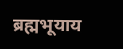ब्रह्मभूयाय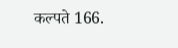कल्पते 166.